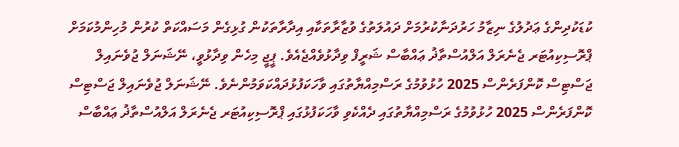ކުޑަކުދިންގެ ޢަދުލުގެ ނިޒާމު ހަރުދަނާކުރުމަށް ދައުލަތުގެ ވުޒާރާތަކާއި އިދާރާތަކުން ގުޅިގެން މަސައްކަތް ކުރުން މުހިންމުކަމަށް ޕްރޮސިކިއުޓަރ ޖެނެރަލް އަލްއުސްތާޛު ޢައްބާސް ޝަރީފް ވިދާޅުވެއްޖެއެވެ. ޕީޖީ މިހެން ވިދާޅުވީ، ނޭޝަނަލް ޖުވެނައިލް ޖަސްޓިސް ކޮންފަރެންސް 2025 ހުޅުވުމުގެ ރަސްމިއްޔާތުގައި ވާހަކަފުޅުދައްކަވަމުންނެވެ. ނޭޝަނަލް ޖުވެނައިލް ޖަސްޓިސް ކޮންފަރެންސް 2025 ހުޅުވުމުގެ ރަސްމިއްޔާތުގައި ދެއްކެވި ވާހަކަފުޅުގައި ޕްރޮސިކިއުޓަރ ޖެނެރަލް އަލްއުސްތާޛު ޢައްބާސް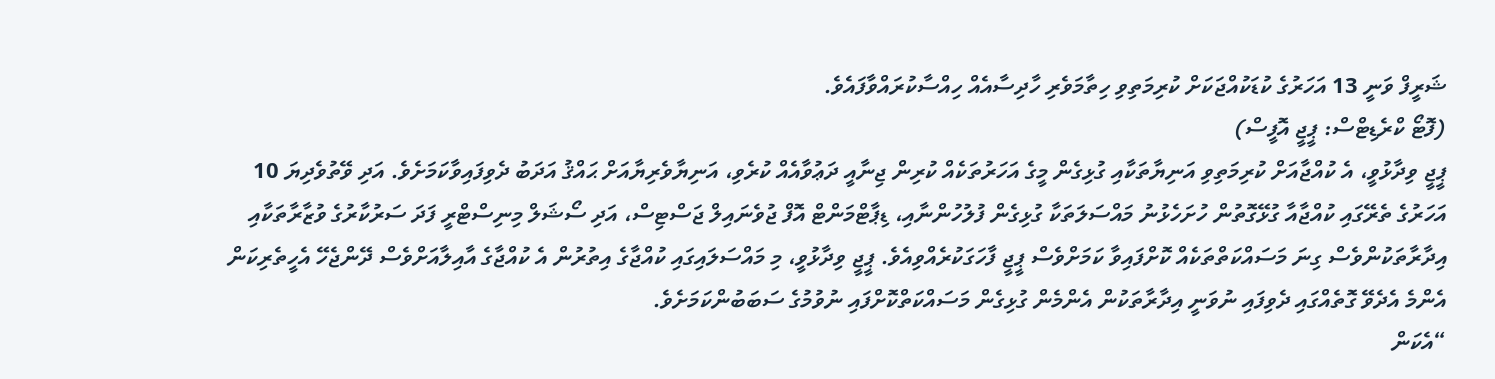ޝަރީފް ވަނީ 13 އަހަރުގެ ކުޑަކުއްޖަކަށް ކުރިމަތިވި ހިތާމަވެރި ހާދިސާއެއް ހިއްސާކުރައްވާފައެވެ.
(ފޮޓޯ ކްރެޑިޓްސް: ޕީޖީ އޮފީސް)
ޕީޖީ ވިދާޅުވީ، އެ ކުއްޖާއަށް ކުރިމަތިވި އަނިޔާތަކާއި ގުޅިގެން މީގެ އަހަރުތަކެއް ކުރިން ޖިނާއީ ދަޢުވާއެއް ކުރެވި، އަނިޔާވެރިޔާއަށް ޙައްޤު އަދަބު ދެވިފައިވާކަމަށެވެ. އަދި ވޭތުވެދިޔަ 10 އަހަރުގެ ތެރޭގައި ކުއްޖާއާ ގުޅޭގޮތުން ހުށަހެޅުނު މައްސަލަތަކާ ގުޅިގެން ފުލުހުންނާއި، ޑިޕާޓްމަންޓް އޮފް ޖުވެނައިލް ޖަސްޓިސް، އަދި ސޯޝަލް މިނިސްޓްރީ ފަދަ ސަރުކާރުގެ ވުޒާރާތަކާއި އިދާރާތަކުންވެސް ގިނަ މަސައްކަތްތަކެއް ކޮށްފައިވާ ކަމަށްވެސް ޕީޖީ ފާހަގަކުރެއްވިއެވެ. ޕީޖީ ވިދާޅުވީ، މި މައްސަލައިގައި ކުއްޖާގެ އިތުރުން އެ ކުއްޖާގެ އާއިލާއަށްވެސް ދޭންޖެހޭ އެހީތެރިކަން އެންމެ އެދެވޭ ގޮތެއްގައި ދެވިފައި ނުވަނީ އިދާރާތަކުން އެންމެން ގުޅިގެން މަސައްކަތްކޮށްފައި ނުވުމުގެ ސަބަބުންކަމަށެވެ.
“އެކަން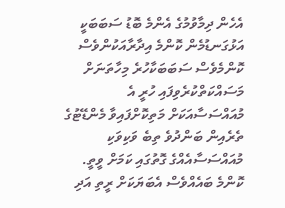އެހެން ދިމާވުމުގެ އެންމެ ބޮޑު ސަބަބަކީ އަޅުގަނޑުމެން ކޮންމެ އިދާރާއަކުންވެސް ކޮންމެވެސް ސަބަބަކާހުރެ މިހާތަނަށް މަސައްކަތްކުރެވިފައި ހުރީ އެ މުއައްސަސާއަކަށް މަތިކޮށްފައިވާ މެންޑޭޓުގެ ތެރެއިން ބަންދުވެ ތިބެ ވަކިވަކި މުއައްސަސާއެއްގެ ގޮތުގައި ކަމަށް ވީތީ. ކޮންމެ ބައެއްވެސް އެބަޔަކަށް ރީތި އަދި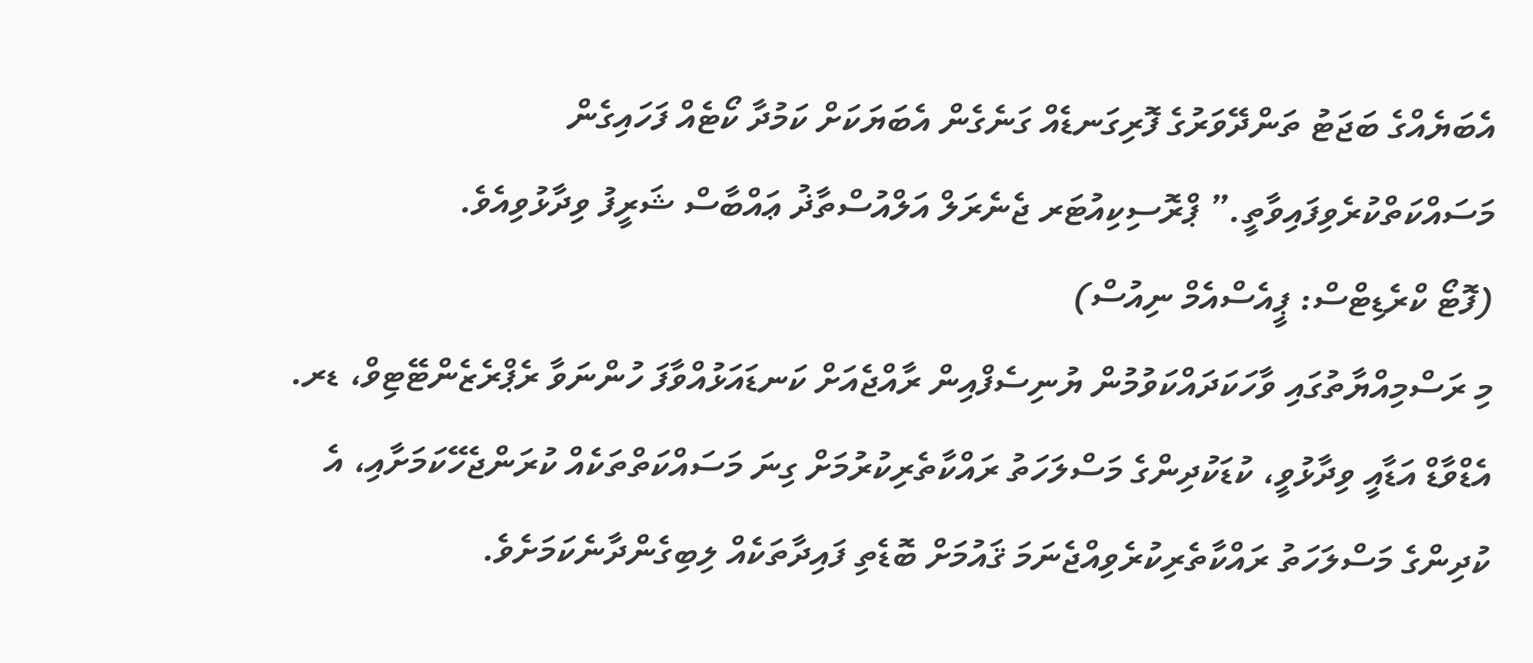އެބަޔެއްގެ ބަޖަޓު ތަންދޭވަރުގެ ފޮރިގަނޑެއް ގަނެގެން އެބަޔަކަށް ކަމުދާ ކޯޓެއް ފަހައިގެން މަސައްކަތްކުރެވިފައިވާތީ.” ޕްރޮސިކިއުޓަރ ޖެނެރަލް އަލްއުސްތާޛު ޢައްބާސް ޝަރީފު ވިދާޅުވިއެވެ.
(ފޮޓޯ ކްރެޑިޓްސް: ޕީއެސްއެމް ނިއުސް)
މި ރަސްމިއްޔާތުގައި ވާހަކަދައްކަވުމުން ޔުނިސެފްއިން ރާއްޖެއަށް ކަނޑައަޅުއްވާފަ ހުންނަވާ ރެޕްރެޒެންޓޭޓިވް، ޑރ. އެޑްވާޑް އަޑާއީ ވިދާޅުވީ، ކުޑަކުދިންގެ މަސްލަހަތު ރައްކާތެރިކުރުމަށް ގިނަ މަސައްކަތްތަކެއް ކުރަންޖެހޭކަމަށާއި، އެ ކުދިންގެ މަސްލަހަތު ރައްކާތެރިކުރެވިއްޖެނަމަ ޤައުމަށް ބޮޑެތި ފައިދާތަކެއް ލިބިގެންދާނެކަމަށެވެ.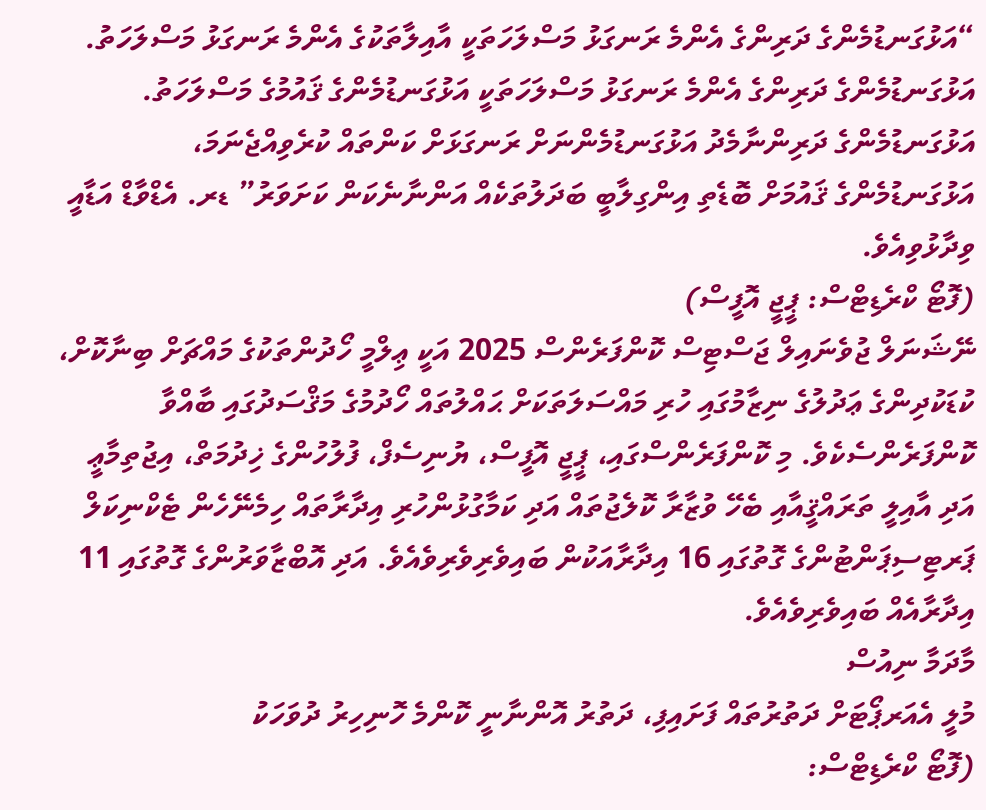“އަޅުގަނޑުމެންގެ ދަރިންގެ އެންމެ ރަނގަޅު މަސްލަހަތަކީ އާއިލާތަކުގެ އެންމެ ރަނގަޅު މަސްލަހަތު. އަޅުގަނޑުމެންގެ ދަރިންގެ އެންމެ ރަނގަޅު މަސްލަހަތަކީ އަޅުގަނޑުމެންގެ ޤައުމުގެ މަސްލަހަތު. އަޅުގަނޑުމެންގެ ދަރިންނާމެދު އަޅުގަނޑުމެންނަށް ރަނގަޅަށް ކަންތައް ކުރެވިއްޖެނަމަ، އަޅުގަނޑުމެންގެ ޤައުމަށް ބޮޑެތި އިންގިލާބީ ބަދަލުތަކެއް އަންނާނެކަން ކަށަވަރު” ޑރ. އެޑްވާޑް އަޑާއީ ވިދާޅުވިއެވެ.
(ފޮޓޯ ކްރެޑިޓްސް: ޕީޖީ އޮފީސް)
ނޭޝަނަލް ޖުވެނައިލް ޖަސްޓިސް ކޮންފަރެންސް 2025 އަކީ ޢިލްމީ ހޯދުންތަކުގެ މައްޗަށް ބިނާކޮށް، ކުޑަކުދިންގެ ޢަދުލުގެ ނިޒާމުގައި ހުރި މައްސަލަތަކަށް ޙައްލުތައް ހޯދުމުގެ މަޤްސަދުގައި ބާއްވާ ކޮންފަރެންސެކެވެ. މި ކޮންފަރެންސްގައި، ޕީޖީ އޮފީސް، ޔުނިސެފް، ފުލުހުންގެ ޚިދުމަތް، އިޖުތިމާޢީ އަދި އާއިލީ ތަރައްޤީއާއި ބެހޭ ވުޒާރާ ކޮލެޖުތައް އަދި ކަމާގުޅުންހުރި އިދާރާތައް ހިމެނޭހެން ޓެކްނިކަލް ޕަރޓިސިޕަންޓުންގެ ގޮތުގައި 16 އިދާރާއަކުން ބައިވެރިވެރިވެއެވެ. އަދި އޮބްޒާވަރުންގެ ގޮތުގައި 11 އިދާރާއެއް ބައިވެރިވެއެވެ.
މާދަމާ ނިއުސް
މުލީ އެއަރޕޯޓަށް ދަތުރުތައް ފަށައިފި، ދަތުރު އޮންނާނީ ކޮންމެ ހޮނިހިރު ދުވަހަކު
(ފޮޓޯ ކްރެޑިޓްސް: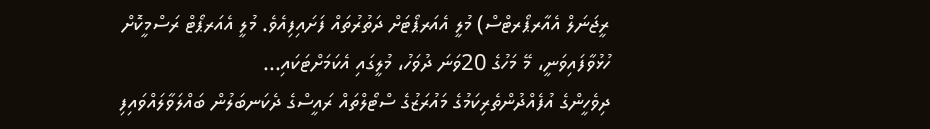ރީޖަނަލް އެއާރޕޯރޓްސް) މުލީ އެއަރޕޯޓަށް ދަތުރުތައް ފަށައިފިއެވެ. މުލީ އެއަރޕޯޓް ރަސްމީކޮށް ހުޅުވާފައިވަނީ، މޭ މަހުގެ 20ވަނަ ދުވަހު، މުލީގައި އެކަމަށްޓަކައި...
ދިވެހީންގެ އުފެއްދުންތެރިކަމުގެ މައުރަޒުގެ ސްޓޯލްތައް ރައީސްގެ ދެކަނބަލުން ބައްލަވާލައްވައިފި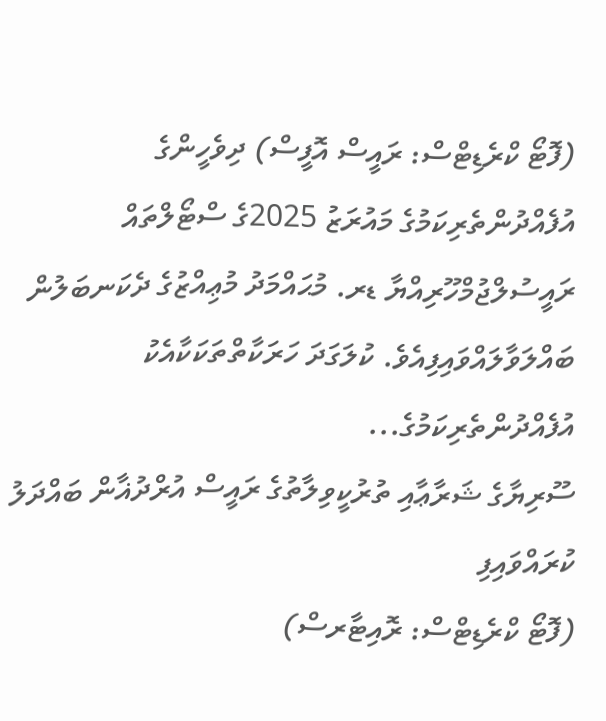(ފޮޓޯ ކްރެޑިޓްސް: ރައީސް އޮފީސް) ދިވެހީންގެ އުފެއްދުންތެރިކަމުގެ މައުރަޒު 2025ގެ ސްޓޯލްތައް ރައީސުލްޖުމްހޫރިއްޔާ ޑރ. މުޙައްމަދު މުޢިއްޒުގެ ދެކަނބަލުން ބައްލަވާލައްވައިފިއެވެ. ކުލަގަދަ ހަރަކާތްތަކަކާއެކު އުފެއްދުންތެރިކަމުގެ...
ސޫރިޔާގެ ޝަރާޢާއި ތުރުކީވިލާތުގެ ރައީސް އުރްދުޣާން ބައްދަލު ކުރައްވައިފި
(ފޮޓޯ ކްރެޑިޓްސް: ރޮއިޓާރސް)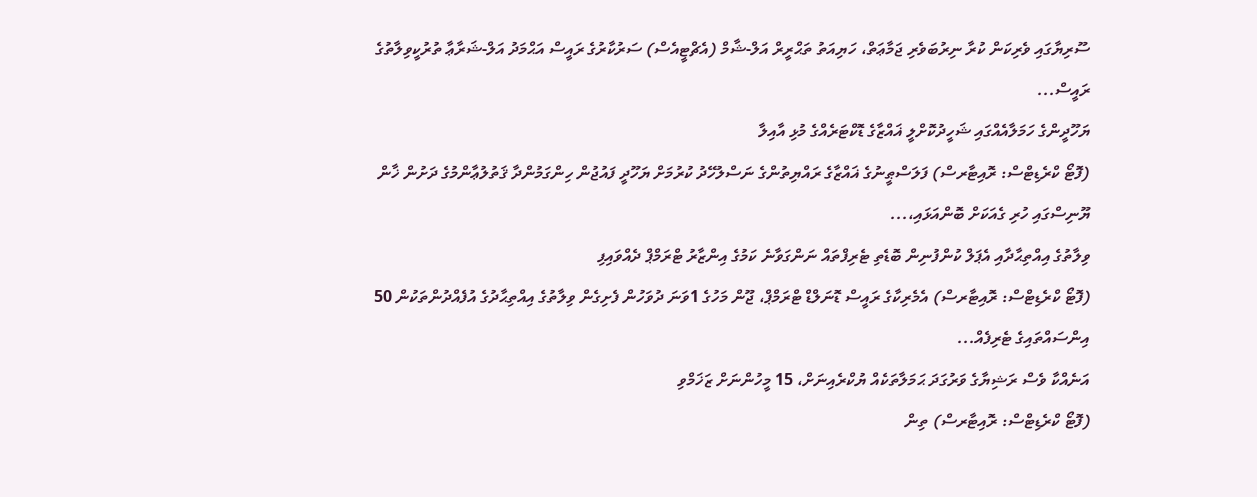ސޫރިޔާގައި ވެރިކަން ކުރާ ނިރުބަވެރި ޖަމާޢަތް، ހަޔިއަތު ތަޙްރީރް އަލް-ޝާމް (އެޗްޓީއެސް) ސަރުކާރުގެ ރައީސް އަޙްމަދު އަލް-ޝަރާޢާ ތުރުކީވިލާތުގެ ރައީސް...
ޔަހޫދީންގެ ހަމަލާއެއްގައި ޝަހީދުކޮށްލީ ޣައްޒާގެ ޑޮކްޓަރެއްގެ މުޅި އާއިލާ
(ފޮޓޯ ކްރެޑިޓްސް: ރޮއިޓާރސް) ފަލަސްޠީނުގެ ޣައްޒާގެ ރައްޔިތުންގެ ނަސްލުހޭދު ކުރުމަށް ޔަހޫދީ ފައުޖުން ހިންގަމުންދާ ޤަތުލުޢާންމުގެ ދަށުން ޚާން ޔޫނިސްގައި ހުރި ގެއަކަށް ބޮންއަޅައި،...
ވިލާތުގެ އިއްތިޙާދާއި އެޕަލް ކުންފުނިން ބޮޑެތި ޓެރިފްތައް ނަންގަވާނެ ކަމުގެ އިންޒާރު ޓްރަމްޕް ދެއްވައިފި
(ފޮޓޯ ކްރެޑިޓްސް: ރޮއިޓާރސް) އެމެރިކާގެ ރައީސް ޑޮނަލްޑް ޓްރަމްޕް، ޖޫން މަހުގެ 1ވަނަ ދުވަހުން ފެށިގެން ވިލާތުގެ އިއްތިޙާދުގެ އުފެއްދުންތަކުން 50 އިންސައްތައިގެ ޓެރިފެއް...
އަނެއްކާ ވެސް ރަޝިޔާގެ ވަރުގަދަ ޙަމަލާތަކެއް ޔުކްރެއިނަށް، 15 މީހުންނަށް ޒަޚަމްވި
(ފޮޓޯ ކްރެޑިޓްސް: ރޮއިޓާރސް) ތިން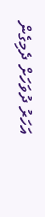އަހަރު ދުވަހަށް ދެމިގެން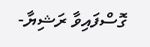ގޮސްފައިވާ ރަޝިޔާ-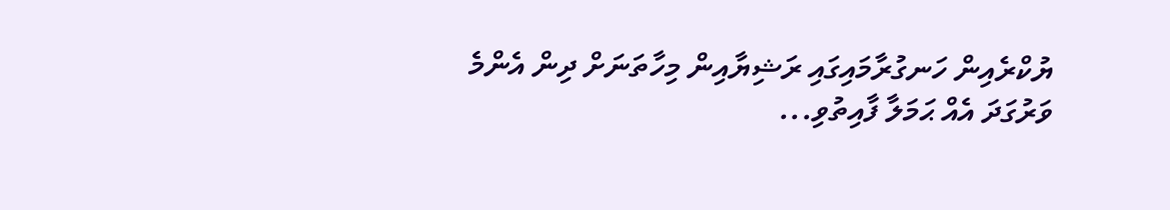ޔުކްރެއިން ހަނގުރާމައިގައި ރަޝިޔާއިން މިހާތަނަށް ދިން އެންމެ ވަރުގަދަ އެއް ޙަމަލާ ފާއިތުވި...